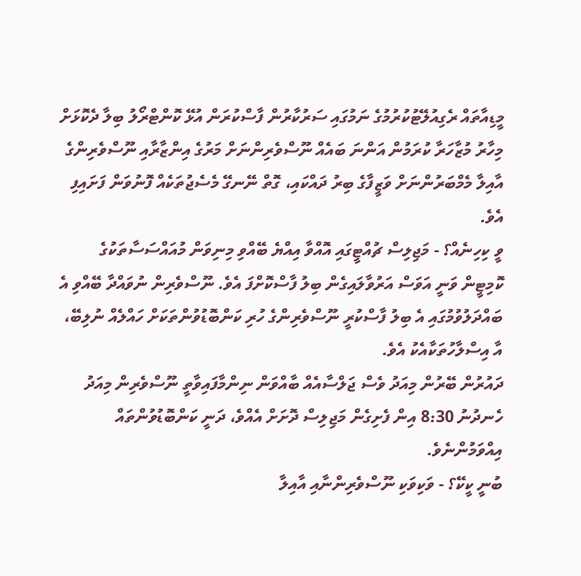މީޑިއާތައް ރެގިއުލޭޓުކުރުމުގެ ނަމުގައި ސަރުކާރުން ފާސްކުރަން އުޅޭ ކޮންޓްރޯލު ބިލާ ދެކޮޅަށް މިހާރު މުޒާހަރާ ކުރަމުން އަންނަ ބައެއް ނޫސްވެރިންނަށް މަރުގެ އިންޒާރާއި ނޫސްވެރިންގެ އާއިލާ މެމްބަރުންނަށް ވަޒީފާގެ ބިރު ދައްކައި، ގޮތް ނޭނގޭ މެސެޖުތަކެއް ފޮނުވަން ފަށައިފި އެވެ.
ވީ ކިހިނެއް؟ - މަޖިލިސް ޗުއްޓީގައި އޮއްވާ އިއްޔެ ބޭއްވި މިނިވަން މުއައްސަސާތަކުގެ ކޮމިޓީން ވަނީ އަވަސް އަރުވާލައިގެން ބިލު ފާސްކޮށްފަ އެވެ. ނޫސްވެރިން ނުވައްދާ ބޭއްވި އެ ބައްދަލުވުމުގައި އެ ބިލު ފާސްކުރީ ނޫސްވެރިންގެ ހުރި ކަންބޮޑުވުންތަކަށް ހައްލެއް ނުލިބޭ، އާ އިސްލާހުތަކާއެކު އެވެ.
ދައުރުން ބޭރުން މިއަދު ވެސް ޖަލްސާއެއް ބާއްވަން ނިންމާފައިވާތީ ނޫސްވެރިން މިއަދު ހެނދުނު 8:30 އިން ފެށިގެން މަޖިލިސް ދޮށަށް އެއްވެ، ދަނީ ކަންބޮޑުވުންތައް އިއްވަމުންނެވެ.
ބުނީ ކީކޭ؟ - ވަކިވަކި ނޫސްވެރިންނާއި އާއިލާ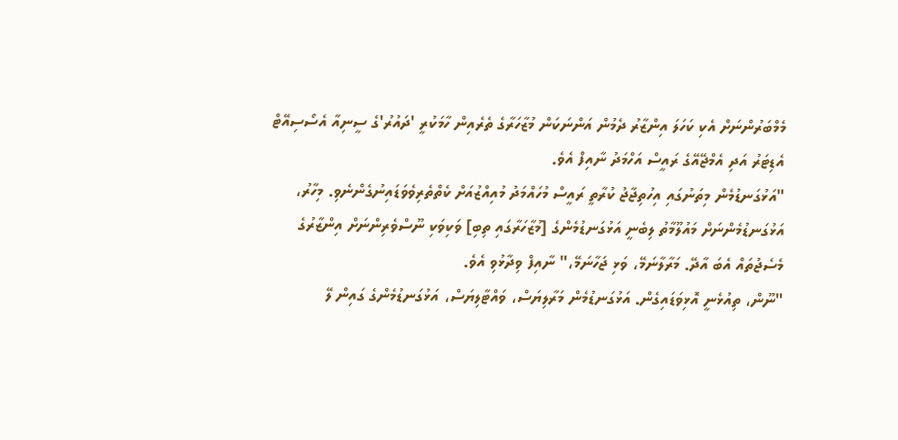މެމްބަރުންނަށް އެކި ކަހަލަ އިންޒާރު ދެމުން އަންނަކަން މުޒާހަރާގެ ތެރެއިން ހާމަކުރީ 'ދައުރު'ގެ ސީނިއާ އެސޯސިއޭޓް އެޑިޓަރު އަދި އެމްޖޭއޭގެ ރައީސް އަހްމަދު ނާއިފް އެވެ.
"އަޅުގަނޑުމެން މިތަނުގައި އިހުތިޖާޖު ކުރާތީ ރައީސް މުހައްމަދު މުއިއްޒުއަށް ކެތްތެރިވެވަޑައިނުގެންނެވި. މިހާރު، އަޅުގަނޑުމެންނަށް މައުލޫމާތު ލިބެނީ އަޅުގަނޑުމެންގެ [މުޒާހަރާގައި ތިބި] ވަކިވަކި ނޫސްވެރިންނަށް އިންޒާރުގެ މެސެޖުތައް އެބަ އާދޭ. މަރާލާނަމޭ، ވަޅި ޖަހާނަމޭ،" ނާއިފް ވިދާޅުވި އެވެ.
"ނޫން، ތިއުޅެނީ އޮޅިވަޑައިގެން. އަޅުގަނޑުމެން މަރާލިޔަސް، ވައްޓާލިޔަސް، އަޅުގަނޑުމެންގެ ގައިން ލޭ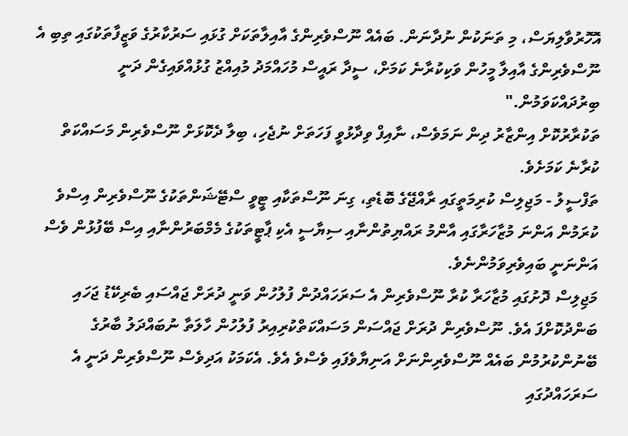އޮހޮރުވާލިޔަސް، މި ތަނަކުން ނުދާނަން. ބައެއް ނޫސްވެރިންގެ އާއިލާތަކަށް ގުޅައި ސަރުކާރުގެ ވަޒީފާތަކުގައި ތިބި އެ ނޫސްވެރިންގެ އާއިލާ މީހުން ވަކިކުރާނެ ކަމަށް، ސީދާ ރައީސް މުހައްމަދު މުއިއްޒު ގުޅުއްވައިގެން ދަނީ ބިރުދައްކަވަމުން."
ތަކުރާރުކޮށް އިންޒާރު ދިން ނަމަވެސް، ނާއިފް ވިދާޅުވީ ފަހަތަށް ނުޖެހި، ބިލާ ދެކޮޅަށް ނޫސްވެރިން މަސައްކަތް ކުރާނެ ކަމަށެވެ.
ތަފްސީލު - މަޖިލިސް ކުރިމަތީގައި ރާއްޖޭގެ ބޮޑެތި، ގިނަ ނޫސްތަކާއި ޓީވީ ސްޓޭޝަންތަކުގެ ނޫސްވެރިން އިސްވެ ކުރަމުން އަންނަ މުޒާހަރާގައި އާންމު ރައްޔިތުންނާއި ސިޔާސީ އެކި ޕާޓީތަކުގެ މެމްބަރުންނާއި އިސް ބޭފުޅުން ވެސް އަންނަނީ ބައިވެރިވަމުންނެވެ.
މަޖިލިސް ދޮށުގައި މުޒާހަރާ ކުރާ ނޫސްވެރިން އެ ސަރަހައްދުން ފުލުހުން ވަނީ ދުރަށް ޖައްސައި ބެރިކޭޑު ޖަހައި ބަންދުކޮށްފަ އެވެ. ނޫސްވެރިން ދުރަށް ޖައްސަން މަސައްކަތްކުރިއިރު ފުލުހުން ހާލަތާ ނުބައްދަލު ބާރުގެ ބޭނުންކުރުމުން ބައެއް ނޫސްވެރިންނަށް އަނިޔާވެފައި ވެސްވެ އެވެ. އެކަމަކު އަދިވެސް ނޫސްވެރިން ދަނީ އެ ސަރަހައްދުގައި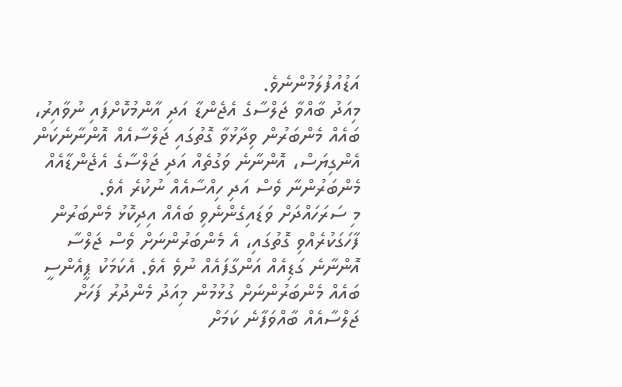އަޑުއުފުލަމުންނެވެ.
މިއަދު ބާއްވާ ޖަލްސާގެ އެޖެންޑާ އަދި އާންމުކޮށްފައި ނުވާއިރު، ބައެއް މެންބަރުން ވިދާޅުވާ ގޮތުގައި ޖަލްސާއެއް އޮންނާނެކަން އެންގިޔަސް، އޮންނާނެ ވަގުތެއް އަދި ޖަލްސާގެ އެޖެންޑާއެއް މެންބަރުންނާ ވެސް އަދި ހިއްސާއެއް ނުކުރެ އެވެ.
މި ސަރަހައްދަށް ވަޑައިގެންނެވި ބައެއް އިދިކޮޅު މެންބަރުން ފާހަގަކުރެއްވި ގޮތުގައި، އެ މެންބަރުންނަށް ވެސް ޖަލްސާ އޮންނާނެ ގަޑިއެއް އަންގާފައެއް ނުވެ އެވެ. އެކަމަކު ޕީއެންސީ ބައެއް މެންބަރުންނަށް ގުޅުމުން މިއަދު މެންދުރު ފަހަށް ޖަލްސާއެއް ބާއްވަފާނެ ކަމަށް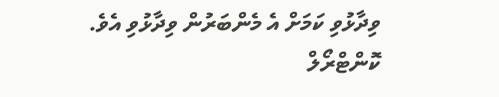ވިދާޅުވި ކަމަށް އެ މެންބަރުން ވިދާޅުވި އެވެ.
ކޮންޓްރޯލް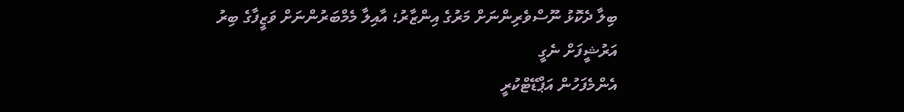ބިލާ ދެކޮޅު ނޫސްވެރިންނަށް މަރުގެ އިންޒާރު؛ އާއިލާ މެމްބަރުންނަށް ވަޒީފާގެ ބިރު
އަރުޝީފަށް ނެގީ
އެންމެފަހުން އަޕްޑޭޓްކުރީ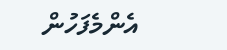އެންމެފަހުން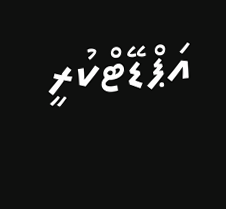އަޕްޑޭޓްކުރީ